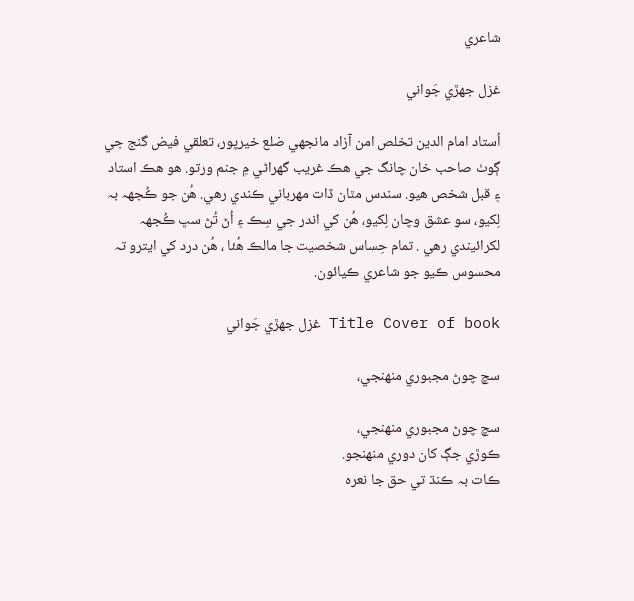شاعري

غزل جھڙي جَواني

اُستاد امام الدين تخلص امن آزاد مانجهي ضلع خيرپور، تعلقي فيض گنج جي ڳوٺ صاحب خان چانگ جي هڪ غريب گهراڻي ۾ جنم ورتو. ھو ھڪ استاد ۽ قبل شخص ھيو. سندس مٿان ڏات مھرباني ڪندي رهي. هُن جو ڪُجهہ بہ لِکيو، سو عشق وچان لِکيو، هُن کي اندر جي سِڪ ۽ اُڻ تُڻ سڀ ڪُجهہ لکرائيندي رهي . تمام حِساس شخصيت جا مالڪ هُئا ، هُن درد کي ايترو تہ محسوس ڪيو جو شاعري ڪيائون.

Title Cover of book غزل جھڙي جَواني

سچ چوڻ مجبوري منھنجي،

سچ چوڻ مجبوري منھنجي،
ڪوڙي جڳ کان دوري منھنجو.
ڪات بہ ڪنڌ تي حق جا نعرہ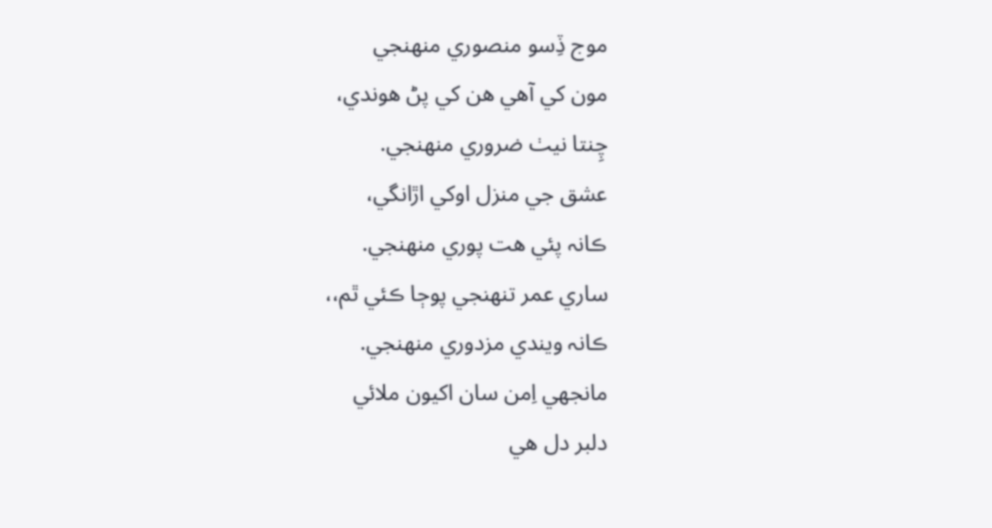موج ڏِسو منصوري منھنجي
مون کي آهي هن کي پڻ هوندي،
چِنتا نيٺ ضروري منھنجي.
عشق جي منزل اوکي اڙانگي،
ڪانہ پئي هت پوري منھنجي.
ساري عمر تنھنجي پوڄا ڪئي ٿم،،
ڪانہ ويندي مزدوري منھنجي.
مانجهي اِمن سان اکيون ملائي
دلبر دل هي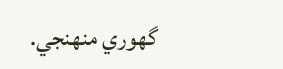گهوري منھنجي.